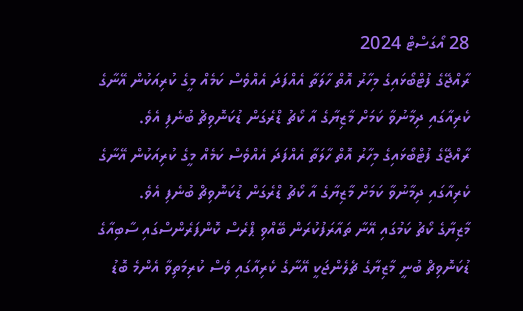28 އޯގަސްޓް 2024
ރާއްޖޭގެ ފުޓްބޯޅައިގެ މިހާރު އޮތް ހާލަތާ އެއްފަދަ އެއްވެސް ކަމެއް މީގެ ކުރިއަކުން އޭނާގެ ކެރިއާގައި ދިމާނުވާ ކަމަށް މާޒިޔާގެ އާ ކޯޗު ޑްރެގަން ޑުކަނޮވިޗް ބުނެފި އެވެ.
ރާއްޖޭގެ ފުޓްބޯޅައިގެ މިހާރު އޮތް ހާލަތާ އެއްފަދަ އެއްވެސް ކަމެއް މީގެ ކުރިއަކުން އޭނާގެ ކެރިއާގައި ދިމާނުވާ ކަމަށް މާޒިޔާގެ އާ ކޯޗު ޑްރެގަން ޑުކަނޮވިޗް ބުނެފި އެވެ.
މާޒިޔާގެ ކޯޗު ކަމުގައި އޭނާ ތައާރަފުކުރަން ބޭއްވި ޕްރެސް ކޮންފަރެންސްގައި ސާބިއާގެ ޑުކަނޮވިޗް ބުނީ މާޒިޔާގެ ޗެލެންޖަކީ އޭނާގެ ކެރިއާގައި ވެސް ކުރިމަތިވާ އެންމެ ބޮޑު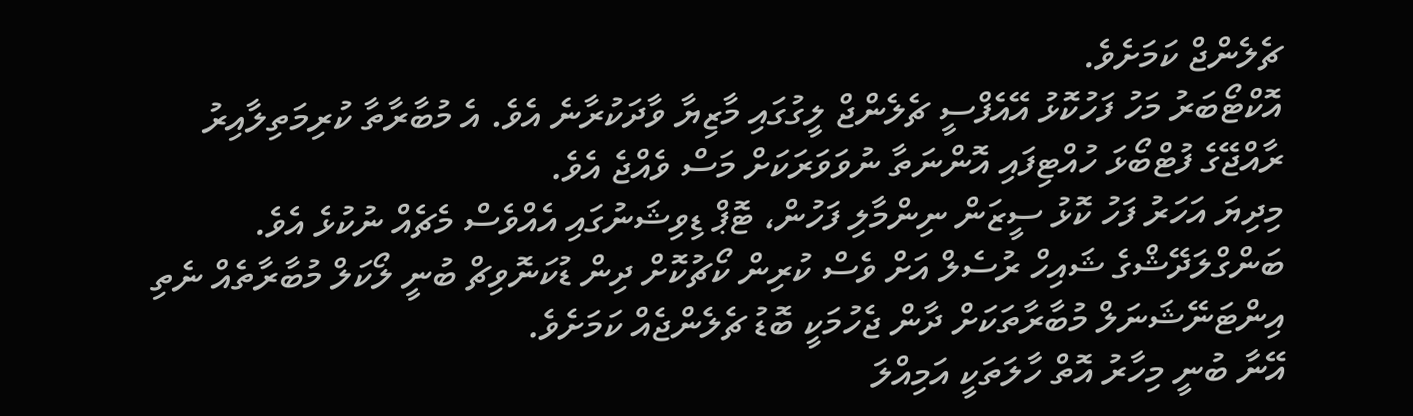ޗެލެންޖް ކަމަށެވެ.
އޮކްޓޯބަރު މަހު ފަހުކޮޅު އޭއެފްސީ ޗެލެންޖް ލީގުގައި މާޒިޔާ ވާދަކުރާނެ އެވެ. އެ މުބާރާތާ ކުރިމަތިލާއިރު ރާއްޖޭގެ ފުޓްބޯޅަ ހުއްޓިފައި އޮންނަތާ ނުވަވަރަކަށް މަސް ވެއްޖެ އެވެ.
މިދިޔަ އަހަރު ފަހު ކޮޅު ސީޒަން ނިންމާލި ފަހުން، ޓޮޕް ޑިވިޝަނުގައި އެއްވެސް މެޗެއް ނުކުޅެ އެވެ.
ބަންގްލަދޭޝްގެ ޝައިހް ރުސެލް އަށް ވެސް ކުރިން ކޯޗުކޮށް ދިން ޑުކަނޮވިޗް ބުނީ ލޯކަލް މުބާރާތެއް ނެތި އިންޓަނޭޝަނަލް މުބާރާތަކަށް ދާން ޖެހުމަކީ ބޮޑު ޗެލެންޖެއް ކަމަށެވެ.
އޭނާ ބުނީ މިހާރު އޮތް ހާލަތަކީ އަމިއްލަ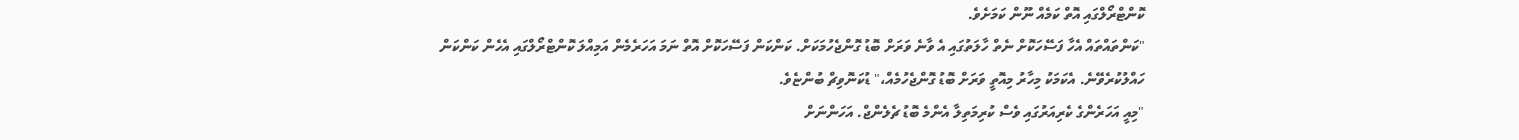ކޮންޓްރޯލްގައި އޮތް ކަމެއް ނޫން ކަމަށެވެ.
"ކަންތައްތައް އެހާ ފަސޭހަކޮށް ނެތް ހާލަތުގައި އެ ވާނެ ވަރަށް ބޮޑު ގޮންޖެހުމަކަށް. ކަންކަން ފަސޭހަކޮށް އޮތް ނަމަ އަހަރެމެން އަމިއްލަ ކޮންޓްރޯލްގައި އެހެން ކަންކަން ހައްލުކުރެވޭނެ. އެކަމަކު މިހާރު މިއޮތީ ވަރަށް ބޮޑު ގޮންޖެހުމެއް،" ޑުކަނޮވިޗް ބުންޏެވެ.
"މިއީ އަހަރެންގެ ކެރިއަރުގައި ވެސް ކުރިމަތިލާ އެންމެ ބޮޑު ޗެލެންޖް. އަހަންނަށް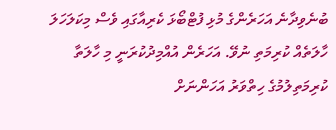ބުނެވިދާނެ އަހަރެންގެ މުޅި ފުޓްބޯޅަ ކެރިއާގައި ވެސް މިކަލަހަލަ ހާލަތެއް ކުރިމަތި ނުވޭ. އަހަރެން އުއްމިދުކުރަނީ މި ހާލަތާ ކުރިމަތިލުމުގެ ހިތްވަރު އަހަންނަށް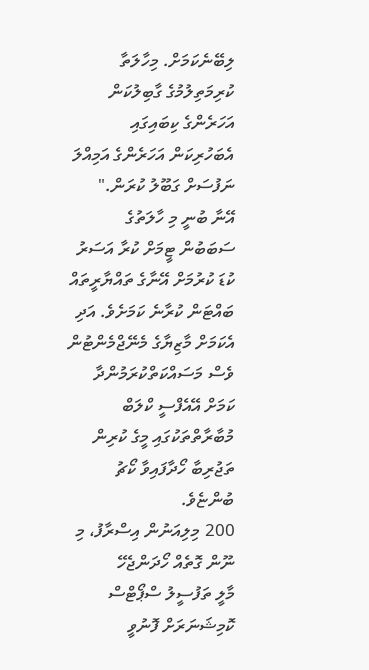ލިބޭނެކަމަށް. މިހާލަތާ ކުރިމަތިލުމުގެ ގާބިލުކަން އަހަރެންގެ ކިބައިގައި އެބަހުރިކަން އަހަރެންގެ އަމިއްލަ ނަފުސަށް ގަބޫލު ކުރަން."
އޭނާ ބުނީ މި ހާލަތުގެ ސަބަބުން ޓީމަށް ކުރާ އަސަރު ކުޑަ ކުރުމަށް އޭނާގެ ތައްޔާރީތައް ބައްޓަން ކުރާނެ ކަމަށެވެ. އަދި އެކަމަށް މާޒިޔާގެ މެނޭޖްމެންޓުން ވެސް މަސައްކަތްކުރަމުންދާ ކަމަށް އޭއެފްސީ ކްލަބް މުބާރާތްތަކުގައި މީގެ ކުރިން ތަޖުރިބާ ހޯދާފައިވާ ކޯޗު ބުންޏެވެ.
200 މިލިއަނުން އިސްރާފު، މި ނޫން ގޮތެއް ހޯދަންޖެހޭ
މާލީ ތަފުސީލު ސްޕޯޓްސް ކޮމިޝަނަރަށް ފޮނުވީ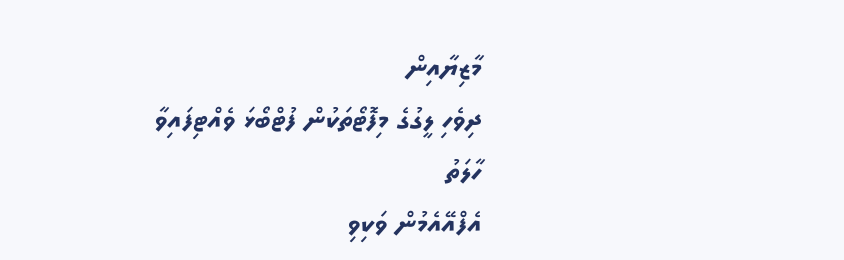މާޒިޔާއިން
ދިވެހި ލީގުގެ މިފޮޓޯތަކުން ފުޓްބޯޅަ ވެއްޓިފައިވާ ހާލަތު
އެފްއޭއެމުން ވަކިވި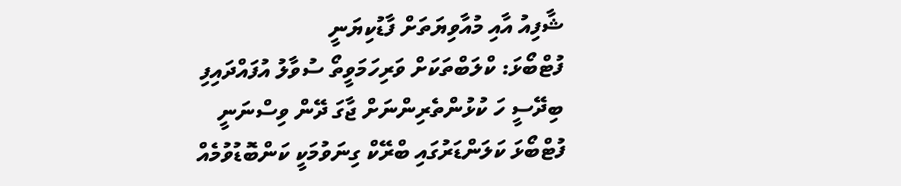ޝާފިއު އާއި މުއާވިޔަތަށް ފާޑުކިޔަނީ
ފުޓްބޯޅަ: ކްލަބްތަކަށް ވަރިހަމަވީތޯ ސުވާލު އުފައްދައިފި
ބިދޭސީ ހަ ކުޅުންތެރިންނަށް ޖާގަ ދޭން ވިސްނަނީ
ފުޓްބޯޅަ ކަލަންޑަރުގައި ބްރޭކް ގިނަވުމަކީ ކަންބޮޑުވުމެއް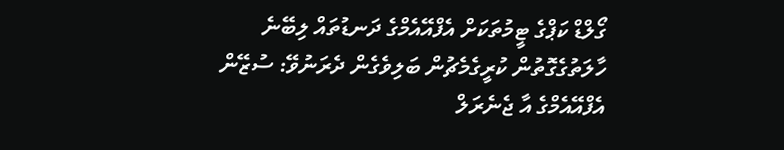ގޯލްޑް ކަޕްގެ ޓީމުތަކަށް އެފްއޭއެމްގެ ދަނޑުތައް ލިބޭނެ
ހާލަތުގެގޮތުން ކުރީގެމެޗުން ބަލިވެގެން ދެރަނުވޭ: ސުޒޭން
އެފްއޭއެމްގެ އާ ޖެނެރަލް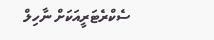ސެކްރެޓަރީއަކަށް ނާހިލް